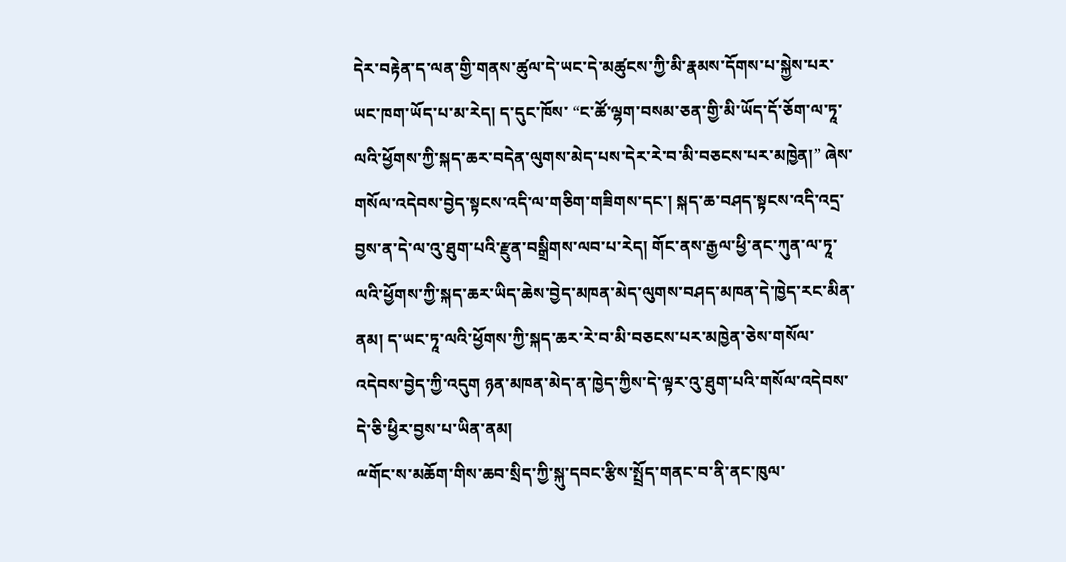དེར་བརྟེན་ད་ལན་གྱི་གནས་ཚུལ་དེ་ཡང་དེ་མཚུངས་ཀྱི་མི་རྣམས་དོགས་པ་སྐྱེས་པར་ཡང་ཁག་ཡོད་པ་མ་རེད། ད་དུང་ཁོས་ “ང་ཚོ་ལྷག་བསམ་ཅན་གྱི་མི་ཡོད་དོ་ཅོག་ལ་ཏཱ་ལའི་ཕྱོགས་ཀྱི་སྐད་ཆར་བདེན་ལུགས་མེད་པས་དེར་རེ་བ་མི་བཅངས་པར་མཁྱེན།” ཞེས་གསོལ་འདེབས་བྱེད་སྟངས་འདི་ལ་གཅིག་གཟིགས་དང་། སྐད་ཆ་བཤད་སྟངས་འདི་འདྲ་བྱས་ན་དེ་ལ་འུ་ཐུག་པའི་རྫུན་བསྒྲིགས་ལབ་པ་རེད། གོང་ནས་རྒྱལ་ཕྱི་ནང་ཀུན་ལ་ཏཱ་ལའི་ཕྱོགས་ཀྱི་སྐད་ཆར་ཡིད་ཆེས་བྱེད་མཁན་མེད་ལུགས་བཤད་མཁན་དེ་ཁྱེད་རང་མིན་ནམ། ད་ཡང་ཏཱ་ལའི་ཕྱོགས་ཀྱི་སྐད་ཆར་རེ་བ་མི་བཅངས་པར་མཁྱེན་ཅེས་གསོལ་འདེབས་བྱེད་ཀྱི་འདུག ཉན་མཁན་མེད་ན་ཁྱེད་ཀྱིས་དེ་ལྟར་འུ་ཐུག་པའི་གསོལ་འདེབས་དེ་ཅི་ཕྱིར་བྱས་པ་ཡིན་ནམ།
ྋགོང་ས་མཆོག་གིས་ཆབ་སྲིད་ཀྱི་སྐུ་དབང་རྩིས་སྤྲོད་གནང་བ་ནི་ནང་ཁུལ་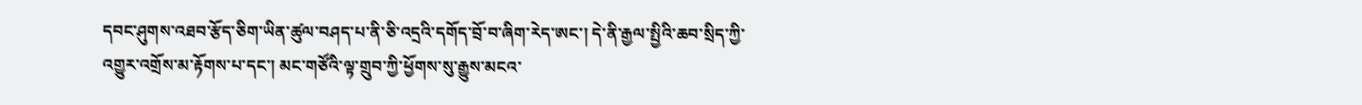དབང་ཤུགས་འཐབ་རྩོད་ཅིག་ཡིན་ཚུལ་བཤད་པ་ནི་ཅི་འདྲའི་དགོད་བྲོ་བ་ཞིག་རེད་ཨང་། དེ་ནི་རྒྱལ་སྤྱིའི་ཆབ་སྲིད་ཀྱི་འགྱུར་འགྲོས་མ་རྟོགས་པ་དང་། མང་གཙོའི་ལྟ་གྲུབ་ཀྱི་ཕྱོགས་སུ་རྒྱུས་མངའ་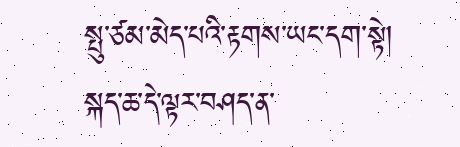སྤུ་ཙམ་མེད་པའི་རྟགས་ཡང་དག་སྟེ། སྐད་ཆ་དེ་ལྟར་བཤད་ན་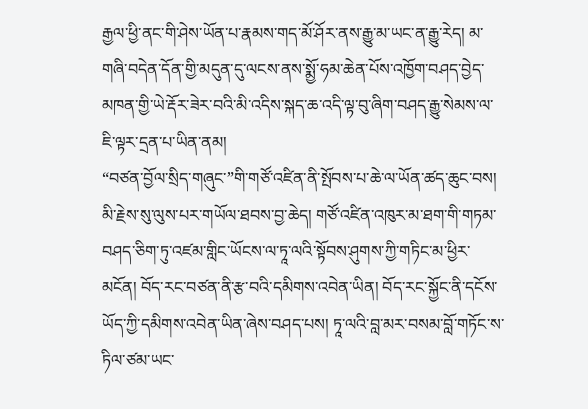རྒྱལ་ཕྱི་ནང་གི་ཤེས་ཡོན་པ་རྣམས་གད་མོ་ཤོར་ནས་རྒྱུ་མ་ཡང་ན་རྒྱུ་རེད། མ་གཞི་བདེན་དོན་གྱི་མདུན་དུ་ལངས་ནས་སྨྱོ་ཧམ་ཆེན་པོས་འཁྱོག་བཤད་བྱེད་མཁན་གྱི་ཡེ་རྡོར་ཟེར་བའི་མི་འདིས་སྐད་ཆ་འདི་ལྟ་བུ་ཞིག་བཤད་རྒྱུ་སེམས་ལ་ཇི་ལྟར་དྲན་པ་ཡིན་ནམ།
“བཙན་བྱོལ་སྲིད་གཞུང་”གི་གཙོ་འཛིན་ནི་སྤོབས་པ་ཆེ་ལ་ཡོན་ཚད་ཆུང་བས། མི་རྗེས་སུ་ལུས་པར་གཡོལ་ཐབས་བྱ་ཆེད། གཙོ་འཛིན་འཁུར་མ་ཐག་གི་གཏམ་བཤད་ཅིག་ཏུ་འཛམ་གླིང་ཡོངས་ལ་ཏཱ་ལའི་སྟོབས་ཤུགས་ཀྱི་གཏིང་མ་ཕྱིར་མངོན། བོད་རང་བཙན་ནི་རྩ་བའི་དམིགས་འབེན་ཡིན། བོད་རང་སྐྱོང་ནི་དངོས་ཡོད་ཀྱི་དམིགས་འབེན་ཡིན་ཞེས་བཤད་པས། ཏཱ་ལའི་བླ་མར་བསམ་བློ་གཏོང་ས་ཏིལ་ཙམ་ཡང་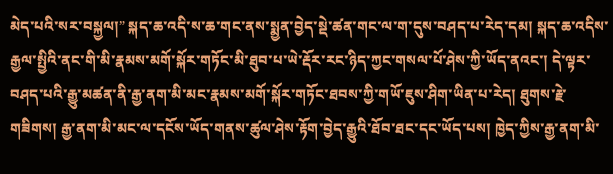མེད་པའི་སར་བསྐྱལ།” སྐད་ཆ་འདི་ས་ཆ་གང་ནས་སྨྱན་བྱེད་སྡེ་ཚན་གང་ལ་ག་དུས་བཤད་པ་རེད་དམ། སྐད་ཆ་འདིས་རྒྱལ་སྤྱིའི་ནང་གི་མི་རྣམས་མགོ་སྐོར་གཏོང་མི་ཐུབ་པ་ཡེ་རྡོར་རང་ཉིད་ཀྱང་གསལ་པོ་ཤེས་ཀྱི་ཡོད་ནའང་། དེ་ལྟར་བཤད་པའི་རྒྱུ་མཚན་ནི་རྒྱ་ནག་མི་མང་རྣམས་མགོ་སྐོར་གཏོང་ཐབས་ཀྱི་གཡོ་ཇུས་ཤིག་ཡིན་པ་རེད། ཐུགས་རྗེ་གཟིགས། རྒྱ་ནག་མི་མང་ལ་དངོས་ཡོད་གནས་ཚུལ་ཤེས་རྟོག་བྱེད་རྒྱུའི་ཐོབ་ཐང་དང་ཡོད་པས། ཁྱེད་ཀྱིས་རྒྱ་ནག་མི་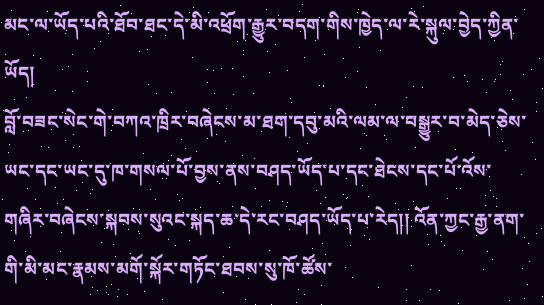མང་ལ་ཡོད་པའི་ཐོབ་ཐང་དེ་མི་འཕྲོག་རྒྱུར་བདག་གིས་ཁྱེད་ལ་རེ་སྐུལ་བྱེད་ཀྱིན་ཡོད།
བློ་བཟང་སེང་གེ་བཀའ་ཁྲིར་བཞེངས་མ་ཐག་དབུ་མའི་ལམ་ལ་བསྒྱུར་བ་མེད་ཅེས་ཡང་དང་ཡང་དུ་ཁ་གསལ་པོ་བྱས་ནས་བཤད་ཡོད་པ་དང་ཐེངས་དང་པོ་འོས་གཞིར་བཞེངས་སྐབས་སུའང་སྐད་ཆ་དེ་རང་བཤད་ཡོད་པ་རེད།། འོན་ཀྱང་རྒྱ་ནག་གི་མི་མང་རྣམས་མགོ་སྐོར་གཏོང་ཐབས་སུ་ཁོ་ཚོས་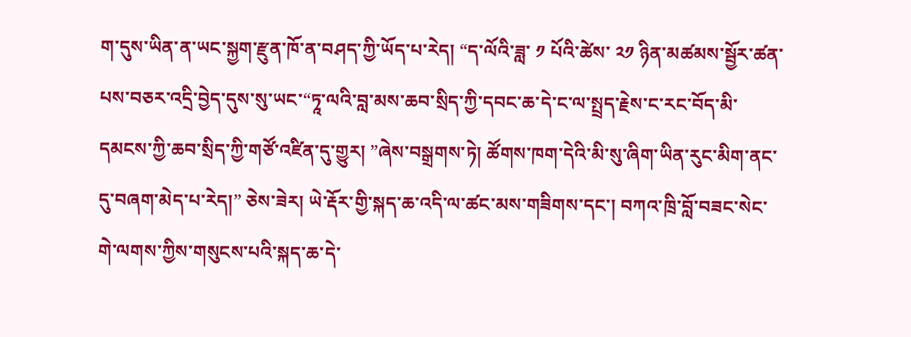ག་དུས་ཡིན་ན་ཡང་སྐྱག་རྫུན་ཁོ་ན་བཤད་ཀྱི་ཡོད་པ་རེད། “ད་ལོའི་ཟླ་ ༡ པོའི་ཚེས་ ༢༡ ཉིན་མཚམས་སྦྱོར་ཚན་པས་བཅར་འདྲི་བྱེད་དུས་སུ་ཡང་“ཏཱ་ལའི་བླ་མས་ཆབ་སྲིད་ཀྱི་དབང་ཆ་དེ་ང་ལ་སྤྲད་རྗེས་ང་རང་བོད་མི་དམངས་ཀྱི་ཆབ་སྲིད་ཀྱི་གཙོ་འཛིན་དུ་གྱུར། ”ཞེས་བསྒྲགས་ཏེ། ཚོགས་ཁག་དེའི་མི་སུ་ཞིག་ཡིན་རུང་མིག་ནང་དུ་བཞག་མེད་པ་རེད།” ཅེས་ཟེར། ཡེ་རྡོར་གྱི་སྐད་ཆ་འདི་ལ་ཚང་མས་གཟིགས་དང་། བཀའ་ཁྲི་བློ་བཟང་སེང་གེ་ལགས་ཀྱིས་གསུངས་པའི་སྐད་ཆ་དེ་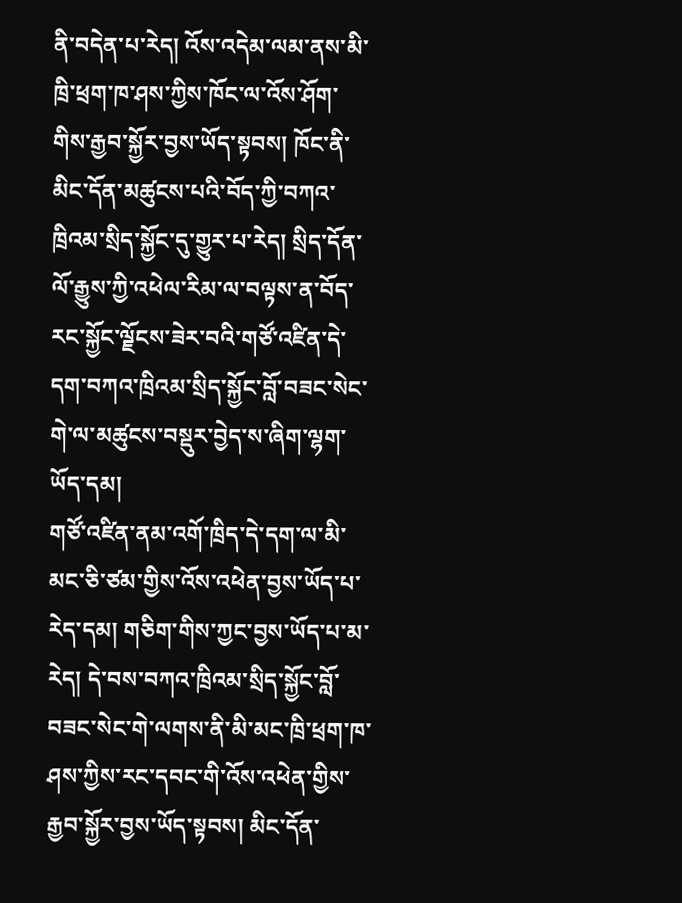ནི་བདེན་པ་རེད། འོས་འདེམ་ལམ་ནས་མི་ཁྲི་ཕྲག་ཁ་ཤས་ཀྱིས་ཁོང་ལ་འོས་ཤོག་གིས་རྒྱབ་སྐྱོར་བྱས་ཡོད་སྟབས། ཁོང་ནི་མིང་དོན་མཚུངས་པའི་བོད་ཀྱི་བཀའ་ཁྲིའམ་སྲིད་སྐྱོང་དུ་གྱུར་པ་རེད། སྲིད་དོན་ལོ་རྒྱུས་ཀྱི་འཕེལ་རིམ་ལ་བལྟས་ན་བོད་རང་སྐྱོང་ལྗོངས་ཟེར་བའི་གཙོ་འཛིན་དེ་དག་བཀའ་ཁྲིའམ་སྲིད་སྐྱོང་བློ་བཟང་སེང་གེ་ལ་མཚུངས་བསྡུར་བྱེད་ས་ཞིག་ལྷག་ཡོད་དམ།
གཙོ་འཛིན་ནམ་འགོ་ཁྲིད་དེ་དག་ལ་མི་མང་ཅི་ཙམ་གྱིས་འོས་འཕེན་བྱས་ཡོད་པ་རེད་དམ། གཅིག་གིས་ཀྱང་བྱས་ཡོད་པ་མ་རེད། དེ་བས་བཀའ་ཁྲིའམ་སྲིད་སྐྱོང་བློ་བཟང་སེང་གེ་ལགས་ནི་མི་མང་ཁྲི་ཕྲག་ཁ་ཤས་ཀྱིས་རང་དབང་གི་འོས་འཕེན་གྱིས་རྒྱབ་སྐྱོར་བྱས་ཡོད་སྟབས། མིང་དོན་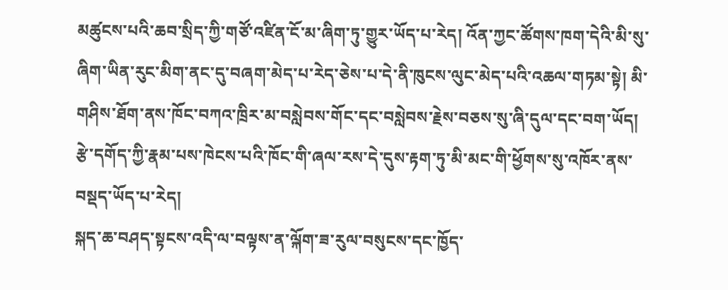མཚུངས་པའི་ཆབ་སྲིད་ཀྱི་གཙོ་འཛིན་ངོ་མ་ཞིག་ཏུ་གྱུར་ཡོད་པ་རེད། འོན་ཀྱང་ཚོགས་ཁག་དེའི་མི་སུ་ཞིག་ཡིན་རུང་མིག་ནང་དུ་བཞག་མེད་པ་རེད་ཅེས་པ་དེ་ནི་ཁུངས་ལུང་མེད་པའི་འཆལ་གཏམ་སྟེ། མི་གཤིས་ཐོག་ནས་ཁོང་བཀའ་ཁྲིར་མ་བསླེབས་གོང་དང་བསླེབས་རྗེས་བཅས་སུ་ཞི་དུལ་དང་བག་ཡོད། རྩེ་དགོད་ཀྱི་རྣམ་པས་ཁེངས་པའི་ཁོང་གི་ཞལ་རས་དེ་དུས་རྟག་ཏུ་མི་མང་གི་ཕྱོགས་སུ་འཁོར་ནས་བསྡད་ཡོད་པ་རེད།
སྐད་ཆ་བཤད་སྟངས་འདི་ལ་བལྟས་ན་ལྐོག་ཟ་རུལ་བསུངས་དང་ཁྱོད་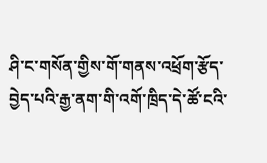ཤི་ང་གསོན་གྱིས་གོ་གནས་འཕྲོག་རྩོད་བྱེད་པའི་རྒྱ་ནག་གི་འགོ་ཁྲིད་དེ་ཚོ་ངའི་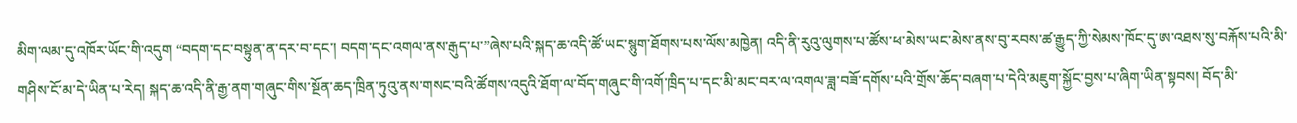མིག་ལམ་དུ་འཁོར་ཡོང་གི་འདུག “བདག་དང་བསྟུན་ན་དར་བ་དང་། བདག་དང་འགལ་ནས་རྒུད་པ་”ཞེས་པའི་སྐད་ཆ་འདི་ཚོ་ཡང་སྙུག་ཐོགས་པས་ལོས་མཁྱེན། འདི་ནི་རུའུ་ལུགས་པ་ཚོས་ཕ་མེས་ཡང་མེས་ནས་བུ་རབས་ཚ་རྒྱུད་ཀྱི་སེམས་ཁོང་དུ་ཨ་འཐས་སུ་བརྐོས་པའི་མི་གཤིས་ངོ་མ་དེ་ཡིན་པ་རེད། སྐད་ཆ་འདི་ནི་རྒྱ་ནག་གཞུང་གིས་སྔོན་ཆད་ཁྲིན་ཏུའུ་ནས་གསང་བའི་ཚོགས་འདུའི་ཐོག་ལ་བོད་གཞུང་གི་འགོ་ཁྲིད་པ་དང་མི་མང་བར་ལ་འགལ་ཟླ་བཟོ་དགོས་པའི་གྲོས་ཆོད་བཞག་པ་དེའི་མཇུག་སྐྱོང་བྱས་པ་ཞིག་ཡིན་སྟབས། བོད་མི་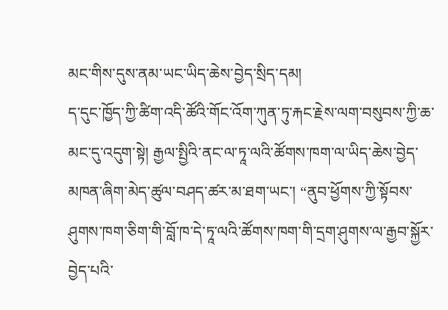མང་གིས་དུས་ནམ་ཡང་ཡིད་ཆེས་བྱེད་སྲིད་དམ།
ད་དུང་ཁྱོད་ཀྱི་ཚིག་འདི་ཚོའི་གོང་འོག་ཀུན་ཏུ་རྐང་རྗེས་ལག་བསུབས་ཀྱི་ཆ་མང་དུ་འདུག་སྟེ། རྒྱལ་སྤྱིའི་ནང་ལ་ཏཱ་ལའི་ཚོགས་ཁག་ལ་ཡིད་ཆེས་བྱེད་མཁན་ཞིག་མེད་ཚུལ་བཤད་ཚར་མ་ཐག་ཡང་། “ནུབ་ཕྱོགས་ཀྱི་སྟོབས་ཤུགས་ཁག་ཅིག་གི་བློ་ཁ་དེ་ཏཱ་ལའི་ཚོགས་ཁག་གི་དྲག་ཤུགས་ལ་རྒྱབ་སྐྱོར་བྱེད་པའི་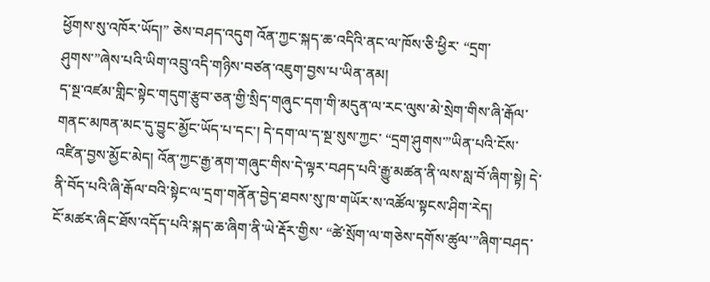ཕྱོགས་སུ་འཁོར་ཡོད།” ཅེས་བཤད་འདུག འོན་ཀྱང་སྐད་ཆ་འདིའི་ནང་ལ་ཁོས་ཅི་ཕྱིར་ “དྲག་ཤུགས་”ཞེས་པའི་ཡིག་འབྲུ་འདི་གཉིས་བཙན་འཇུག་བྱས་པ་ཡིན་ནམ།
ད་སྔ་འཛམ་གླིང་སྟེང་གདུག་རྩུབ་ཅན་གྱི་སྲིད་གཞུང་དག་གི་མདུན་ལ་རང་ལུས་མེ་སྲེག་གིས་ཞི་རྒོལ་གནང་མཁན་མང་དུ་བྱུང་མྱོང་ཡོད་པ་དང་། དེ་དག་ལ་ད་སྔ་སུས་ཀྱང་ “དྲག་ཤུགས་”ཡིན་པའི་ངོས་འཛིན་བྱས་མྱོང་མེད། འོན་ཀྱང་རྒྱ་ནག་གཞུང་གིས་དེ་ལྟར་བཤད་པའི་རྒྱུ་མཚན་ནི་ལས་སླ་བོ་ཞིག་སྟེ། དེ་ནི་བོད་པའི་ཞི་རྒོལ་བའི་སྟེང་ལ་དྲག་གནོན་བྱེད་ཐབས་སུ་ཁ་གཡོར་ས་འཚོལ་སྟངས་ཤིག་རེད།
ངོ་མཚར་ཞིང་ཐོས་འདོད་པའི་སྐད་ཆ་ཞིག་ནི་ཡེ་རྡོར་གྱིས་ “ཚེ་སྲོག་ལ་གཅེས་དགོས་ཚུལ་”ཞིག་བཤད་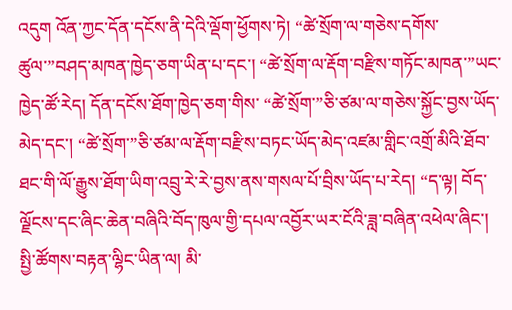འདུག འོན་ཀྱང་དོན་དངོས་ནི་དེའི་ལྡོག་ཕྱོགས་ཏེ། “ཚེ་སྲོག་ལ་གཅེས་དགོས་ཚུལ་”བཤད་མཁན་ཁྱེད་ཅག་ཡིན་པ་དང་། “ཚེ་སྲོག་ལ་རྡོག་བརྫིས་གཏོང་མཁན་”ཡང་ཁྱེད་ཚོ་རེད། དོན་དངོས་ཐོག་ཁྱེད་ཅག་གིས་ “ཚེ་སྲོག་”ཅི་ཙམ་ལ་གཅེས་སྐྱོང་བྱས་ཡོད་མེད་དང་། “ཚེ་སྲོག་”ཅི་ཙམ་ལ་རྡོག་བརྫིས་བཏང་ཡོད་མེད་འཛམ་གླིང་འགྲོ་མིའི་ཐོབ་ཐང་གི་ལོ་རྒྱུས་ཐོག་ཡིག་འབྲུ་རེ་རེ་བྱས་ནས་གསལ་པོ་བྲིས་ཡོད་པ་རེད། “ད་ལྟ། བོད་ལྗོངས་དང་ཞིང་ཆེན་བཞིའི་བོད་ཁུལ་གྱི་དཔལ་འབྱོར་ཡར་ངོའི་ཟླ་བཞིན་འཕེལ་ཞིང་། སྤྱི་ཚོགས་བརྟན་ལྷིང་ཡིན་ལ། མི་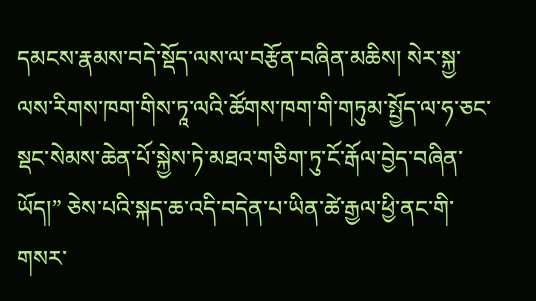དམངས་རྣམས་བདེ་སྡོད་ལས་ལ་བརྩོན་བཞིན་མཆིས། སེར་སྐྱ་ལས་རིགས་ཁག་གིས་ཏཱ་ལའི་ཚོགས་ཁག་གི་གཏུམ་སྤྱོད་ལ་ཧ་ཅང་སྡང་སེམས་ཆེན་པོ་སྐྱེས་ཏེ་མཐའ་གཅིག་ཏུ་ངོ་རྒོལ་བྱེད་བཞིན་ཡོད།” ཅེས་པའི་སྐད་ཆ་འདི་བདེན་པ་ཡིན་ཚེ་རྒྱལ་ཕྱི་ནང་གི་གསར་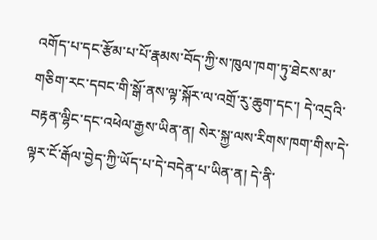འགོད་པ་དང་རྩོམ་པ་པོ་རྣམས་བོད་ཀྱི་ས་ཁུལ་ཁག་ཏུ་ཐེངས་མ་གཅིག་རང་དབང་གི་སྒོ་ནས་ལྟ་སྐོར་ལ་འགྲོ་རུ་ཆུག་དང་། དེ་འདྲའི་བརྟན་ལྷིང་དང་འཕེལ་རྒྱས་ཡིན་ན། སེར་སྐྱ་ལས་རིགས་ཁག་གིས་དེ་ལྟར་ངོ་རྒོལ་བྱེད་ཀྱི་ཡོད་པ་དེ་བདེན་པ་ཡིན་ན། དེ་ནི་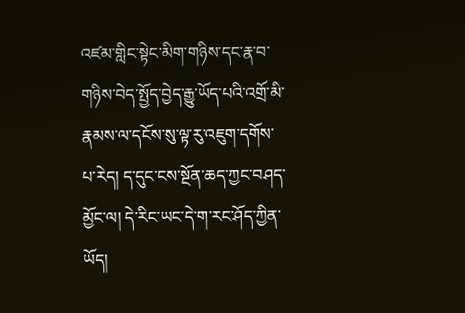འཛམ་གླིང་སྟེང་མིག་གཉིས་དང་རྣ་བ་གཉིས་བེད་སྤྱོད་བྱེད་རྒྱུ་ཡོད་པའི་འགྲོ་མི་རྣམས་ལ་དངོས་སུ་ལྟ་རུ་འཇུག་དགོས་པ་རེད། ད་དུང་ངས་སྔོན་ཆད་ཀྱང་བཤད་མྱོང་ལ། དེ་རིང་ཡང་དེ་ག་རང་ཤོད་ཀྱིན་ཡོད།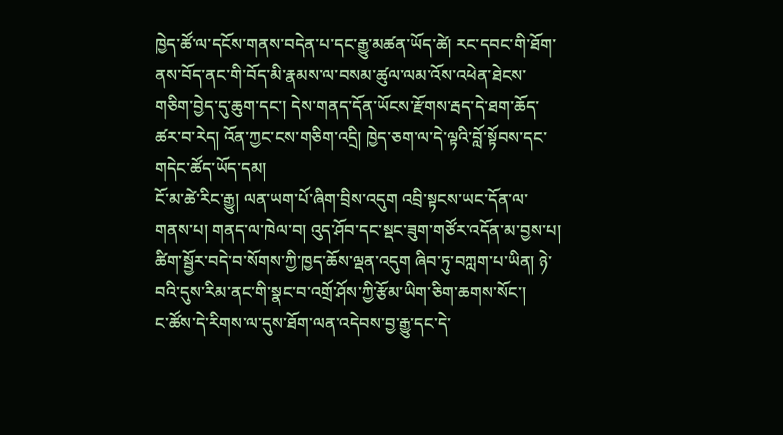ཁྱེད་ཚོ་ལ་དངོས་གནས་བདེན་པ་དང་རྒྱུ་མཚན་ཡོད་ཚེ། རང་དབང་གི་ཐོག་ནས་བོད་ནང་གི་བོད་མི་རྣམས་ལ་བསམ་ཚུལ་ལམ་འོས་འཕེན་ཐེངས་གཅིག་བྱེད་དུ་ཆུག་དང་། དེས་གནད་དོན་ཡོངས་རྫོགས་རྦད་དེ་ཐག་ཆོད་ཚར་བ་རེད། འོན་ཀྱང་ངས་གཅིག་འདྲི། ཁྱེད་ཅག་ལ་དེ་ལྟའི་བློ་སྟོབས་དང་གདེང་ཚོད་ཡོད་དམ།
ངོ་མ་ཚེ་རིང་རྒྱུ། ལན་ཡག་པོ་ཞིག་བྲིས་འདུག འབྲི་སྟངས་ཡང་དོན་ལ་གནས་པ། གནད་ལ་ཁེལ་བ། འུད་ཤོབ་དང་སྡང་ཟུག་གཙོར་འདོན་མ་བྱས་པ། ཚིག་སྦྱོར་བདེ་བ་སོགས་ཀྱི་ཁྱད་ཆོས་ལྡན་འདུག ཞིབ་ཏུ་བཀླག་པ་ཡིན། ཉེ་བའི་དུས་རིམ་ནང་གི་སྣང་བ་འགྲོ་ཤོས་ཀྱི་རྩོམ་ཡིག་ཅིག་ཆགས་སོང་།
ང་ཚོས་དེ་རིགས་ལ་དུས་ཐོག་ལན་འདེབས་བྱ་རྒྱུ་དང་དེ་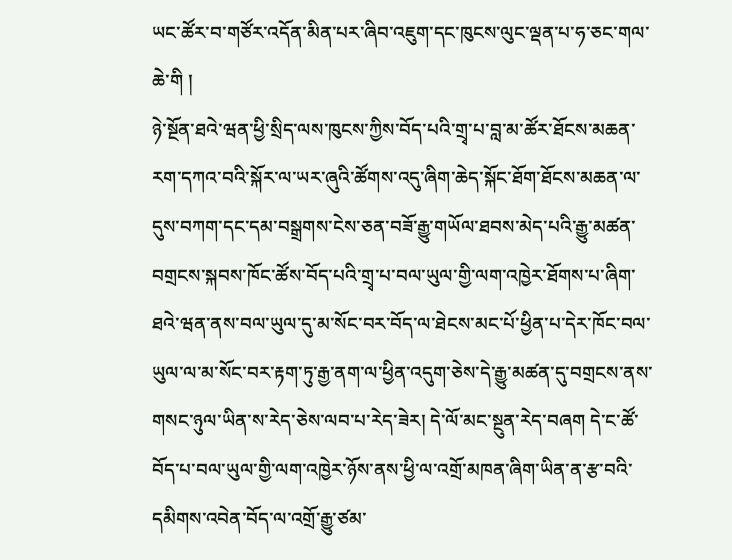ཡང་ཚོར་བ་གཙོར་འདོན་མིན་པར་ཞིབ་འཇུག་དང་ཁུངས་ལུང་ལྡན་པ་ཧ་ཅང་གལ་ཆེ་གི །
ཉེ་སྔོན་ཐའེ་ཝན་ཕྱི་སྲིད་ལས་ཁུངས་ཀྱིས་བོད་པའི་གྲྭ་པ་བླ་མ་ཚོར་ཐོངས་མཆན་རག་དཀའ་བའི་སྐོར་ལ་ཡར་ཞུའི་ཚོགས་འདུ་ཞིག་ཆེད་སྐོང་ཐོག་ཐོངས་མཆན་ལ་དུས་བཀག་དང་དམ་བསྒྲགས་ངེས་ཅན་བཟོ་རྒྱུ་གཡོལ་ཐབས་མེད་པའི་རྒྱུ་མཚན་བགྲངས་སྐབས་ཁོང་ཚོས་བོད་པའི་གྲྭ་པ་བལ་ཡུལ་གྱི་ལག་འཁྱེར་ཐོགས་པ་ཞིག་ཐའེ་ཝན་ནས་བལ་ཡུལ་དུ་མ་སོང་བར་བོད་ལ་ཐེངས་མང་པོ་ཕྱིན་པ་དེར་ཁོང་བལ་ཡུལ་ལ་མ་སོང་བར་རྟག་ཏུ་རྒྱ་ནག་ལ་ཕྱིན་འདུག་ཅེས་དེ་རྒྱུ་མཚན་དུ་བགྲངས་ནས་གསང་ཉུལ་ཡིན་ས་རེད་ཅེས་ལབ་པ་རེད་ཟེར། དེ་ལོ་མང་སྔུན་རེད་བཞག དེ་ང་ཚོ་བོད་པ་བལ་ཡུལ་གྱི་ལག་འཁྱེར་ཉོས་ནས་ཕྱི་ལ་འགྲོ་མཁན་ཞིག་ཡིན་ན་རྩ་བའི་དམིགས་འབེན་བོད་ལ་འགྲོ་རྒྱུ་ཙམ་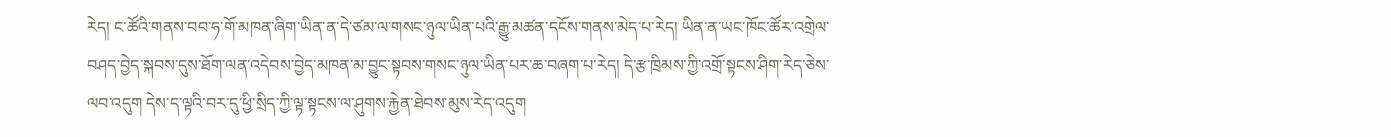རེད། ང་ཚོའི་གནས་བབ་ཧ་གོ་མཁན་ཞིག་ཡིན་ན་དེ་ཙམ་ལ་གསང་ཉུལ་ཡིན་པའི་རྒྱུ་མཚན་དངོས་གནས་མེད་པ་རེད། ཡིན་ན་ཡང་ཁོང་ཚོར་འགྲེལ་བཤད་བྱེད་སྐབས་དུས་ཐོག་ལན་འདེབས་བྱེད་མཁན་མ་བྱུང་སྟབས་གསང་ཉུལ་ཡིན་པར་ཆ་བཞག་པ་རེད། དེ་རྩ་ཁྲིམས་ཀྱི་འགྲོ་སྟངས་ཤིག་རེད་ཅེས་ལབ་འདུག དེས་ད་ལྟའི་བར་དུ་ཕྱི་སྲིད་ཀྱི་ལྟ་སྟངས་ལ་ཤུགས་རྐྱེན་ཐེབས་མུས་རེད་འདུག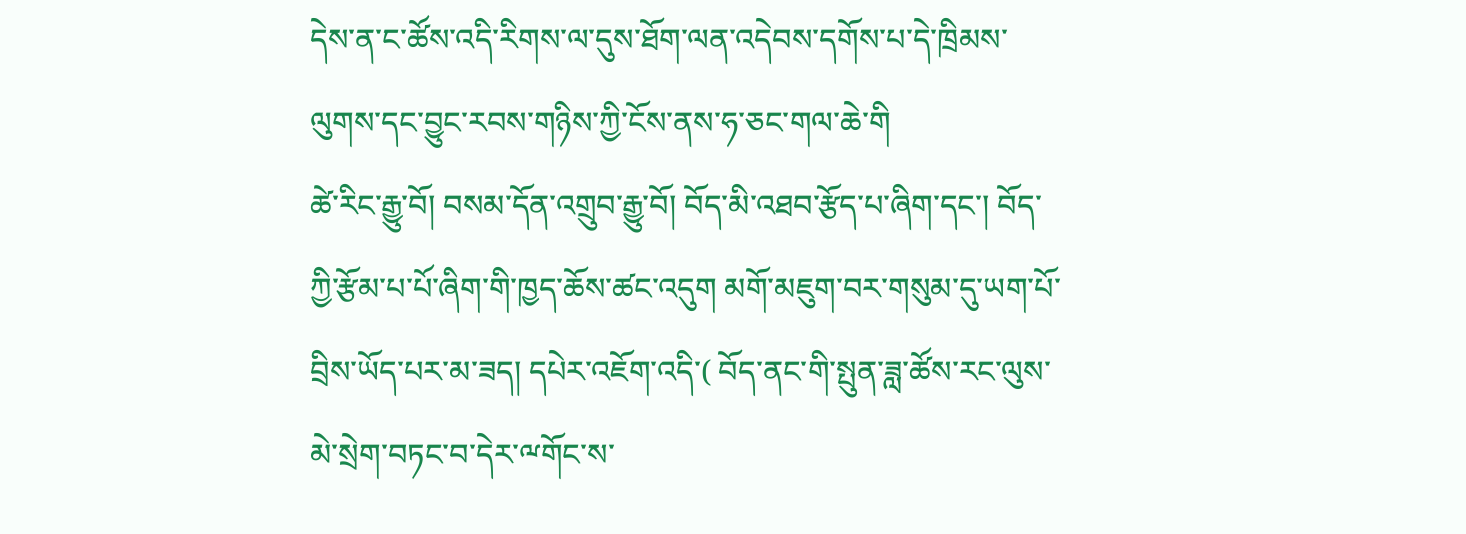དེས་ན་ང་ཚོས་འདི་རིགས་ལ་དུས་ཐོག་ལན་འདེབས་དགོས་པ་དེ་ཁྲིམས་ལུགས་དང་བྱུང་རབས་གཉིས་ཀྱི་ངོས་ནས་ཧ་ཅང་གལ་ཆེ་གི
ཚེ་རིང་རྒྱུ་བོ། བསམ་དོན་འགྲུབ་རྒྱུ་བོ། བོད་མི་འཐབ་རྩོད་པ་ཞིག་དང་། བོད་ཀྱི་རྩོམ་པ་པོ་ཞིག་གི་ཁྱད་ཆོས་ཚང་འདུག མགོ་མཇུག་བར་གསུམ་དུ་ཡག་པོ་བྲིས་ཡོད་པར་མ་ཟད། དཔེར་འཇོག་འདི་( བོད་ནང་གི་སྤུན་ཟླ་ཚོས་རང་ལུས་མེ་སྲེག་བཏང་བ་དེར་ྋགོང་ས་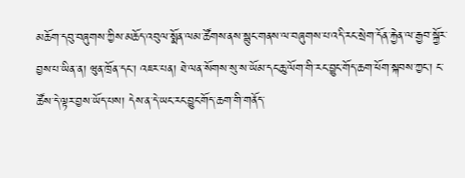མཆོག་དབུ་བཞུགས་ཀྱིས་མཆོད་འབུལ་སྨོན་ལམ་ཚོགས་ནས་སྙུང་གནས་ལ་བཞུགས་པ་འདི་རང་སྲེག་དོན་རྐྱེན་ལ་རྒྱབ་སྐྱོར་བྱས་པ་ཡིན་ན། ཝུན་ཁྲོན་དང་། འཇར་པན། ཐེ་ལན་སོགས་སུ་ས་ཡོམ་དང་ཆུ་ལོག་གི་རང་བྱུང་གོད་ཆག་ཕོག་སྐབས་ཀྱང་། ང་ཚོས་དེ་ལྟར་བྱས་ཡོད་པས། དེས་ན་དེ་ཡང་རང་བྱུང་གོད་ཆག་གི་གནོད་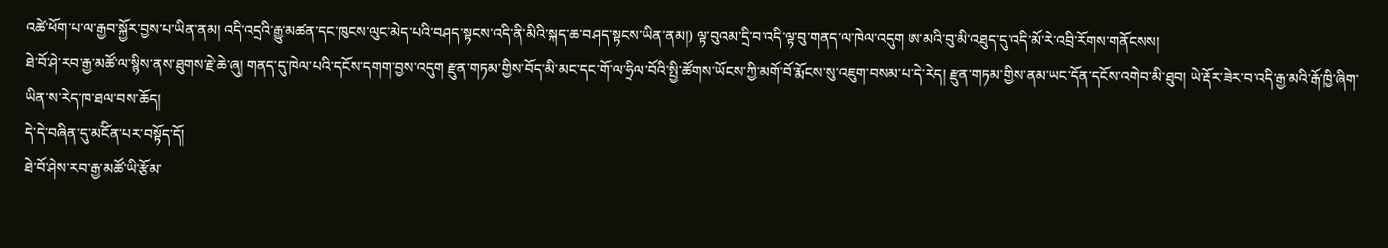འཚེ་ཕོག་པ་ལ་རྒྱབ་སྐྱོར་བྱས་པ་ཡིན་ནམ། འདི་འདྲའི་རྒྱུ་མཚན་དང་ཁུངས་ལུང་མེད་པའི་བཤད་སྟངས་འདི་ནི་མིའི་སྐད་ཆ་བཤད་སྟངས་ཡིན་ནམ།) ལྟ་བུའམ་དྲི་བ་འདི་ལྟ་བུ་གནད་ལ་ཁེལ་འདུག ཨ་མའི་བུ་མི་འཐུད་དུ་འདི་མོ་རེ་འབྲི་རོགས་གནོངསས།
ཐེ་བོ་ཤེ་རབ་རྒྱ་མཚོ་ལ་སྙིས་ནས་ཐུགས་རྗེ་ཆེ་ཞུ། གནད་དུ་ཁེལ་པའི་དངོས་དགག་བྱས་འདུག རྫུན་གཏམ་གྱིས་བོད་མི་མང་དང་གོ་ལ་ཧྲིལ་བོའི་སྤྱི་ཚོགས་ཡོངས་ཀྱི་མགོ་བོ་རྨོངས་སུ་འཇུག་བསམ་པ་དེ་རེད། རྫུན་གཏམ་གྱིས་ནམ་ཡང་དོན་དངོས་འགེབ་མི་ཐུབ། ཡེ་རྡོར་ཟེར་བ་འདི་རྒྱ་མའི་རྒོ་ཁྱི་ཞིག་ཡིན་ས་རེད་ཁ་ཐལ་བས་ཆོད།
དེ་དེ་བཞིན་དུ་མངོིན་པར་བསྟོད་དོ།
ཐེ་བོ་ཤེས་རབ་རྒྱ་མཚོ་ཡི་རྩོམ་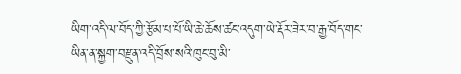ཡིག་འདི་ལ་བོད་ཀྱི་རྩོམ་པ་པོ་ཡི་ཆེ་ཆོས་ཚང་འདུག་ཡེ་རྡོར་ཟེར་བ་རྒྱ་བོད་གང་ཡིན་ན་སྐྱག་བརྫུན་འདི་བྲོས་སའི་ཁུང་བུ་མི་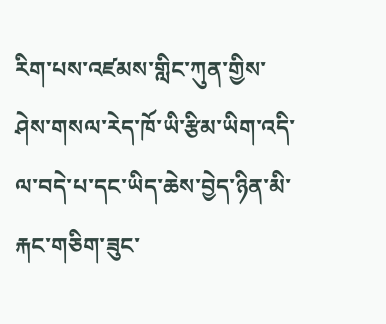རིག་པས་འཛམས་གླིང་ཀུན་གྱིས་ཤེས་གསལ་རེད་ཁོ་ཡི་རྩིམ་ཡིག་འདི་ལ་བདེ་པ་དང་ཡིད་ཆེས་བྱེད་ཉིན་མི་རྐང་གཅིག་ཟུང་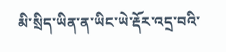མི་སྲིད་ཡིན་ན་ཡིང་ཡེ་རྡོར་འདྲ་བའི་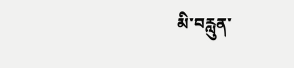མི་བརླུན་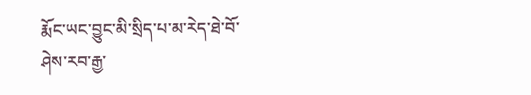རྨོང་ཡང་བྱུང་མི་སྲིད་པ་མ་རེད་ཐེ་བོ་ཤེས་རབ་རྒྱ་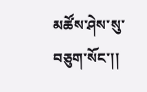མཚོས་ཤེས་སུ་བཅུག་སོང་།།